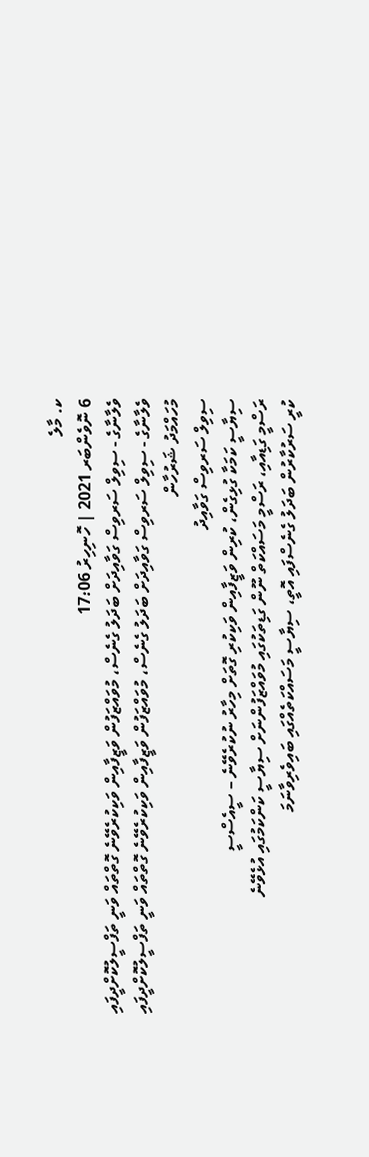ކ. މާލެ
6 ނޮވެންބަރ 2021 | ހޮނިހިރު 17:06
ވެލާނާގެ - ސިވިލް ސަރވިސް ގަވާއިދަށް ބަދަލު ގެނެސް، މުވައްޒަފުން ވަޒީފާއިން ވަކިކުރެވޭނެ ގޮތްތައް ވަނީ ތަފްސީލުކޮށްދީފައި
ވެލާނާގެ - ސިވިލް ސަރވިސް ގަވާއިދަށް ބަދަލު ގެނެސް، މުވައްޒަފުން ވަޒީފާއިން ވަކިކުރެވޭނެ ގޮތްތައް ވަނީ ތަފްސީލުކޮށްދީފައި
މުހައްމަދު ޝަރުހާން
ސިވިލް ސަރވިސް ގަވާއިދު
ސިޔާސީ ކަމަކާ ގުޅިގެން، ކުރިން ވަޒީފާއިން ވަކިކުރި ގޮތަށް މިހާރު ނުކުރެވޭނެ – ސީއެސްސީ
ރަސްމީ ގަޑިއާއި، ރަސްމީ މަސައްކަތް ނޫން ގަޑިތަކުގައި މުވައްޒަފުންނަށް ސިޔާސީ ކަންކަމުގައި އުޅެވޭނެ
ކުރީ ސަރުކާރުން ބަދަލު ގެނެސްފައި އޮތީ، ސިޔާސީ މަސައްކަތެއްގައި ބައިވެރިވާނަމަ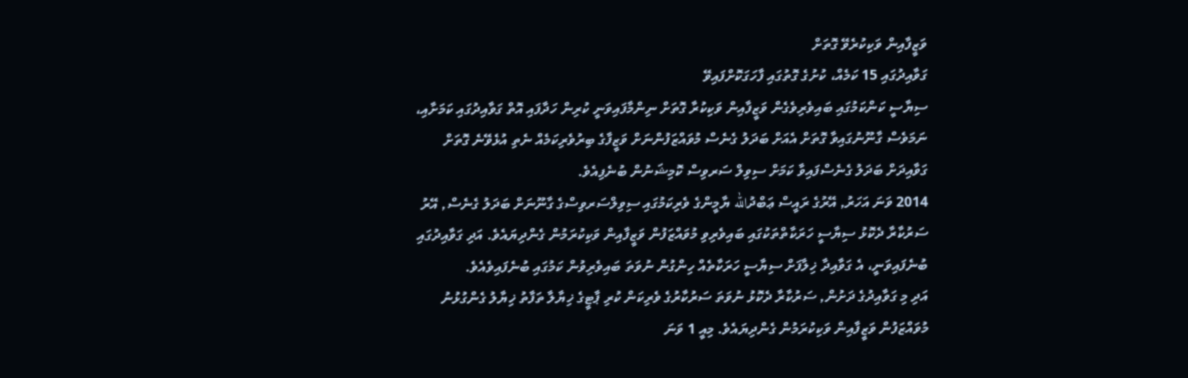ވަޒީފާއިން ވަކިކުރެވޭ ގޮތަށް
ގަވާއިދުގައި 15 ކަމެއް، ކުށުގެ ގޮތުގައި ފާހަގަކޮށްފައިވޭ
ސިޔާސީ ކަންކަމުގައި ބައިވެރިވެގެން ވަޒީފާއިން ވަކިކުރާ ގޮތަށް ނިންމާފައިވަނީ ކުރިން ހަދާފައި އޮތް ގަވާއިދުގައި ކަމަށާއި، ނަމަވެސް ގާނޫނުގައިވާ ގޮތަށް އެއަށް ބަދަލު ގެނެސް މުވައްޒަފުންނަށް ވަޒީފާގެ ބިރުވެރިކަމެއް ނެތި އުޅެވޭނެ ގޮތަށް ގަވާއިދަށް ބަދަލު ގެނެސްފައިވާ ކަމަށް ސިވިލް ސަރވިސް ކޮމިޝަނުން ބުނެފިއެވެ.
2014 ވަނަ އަހަރު, އޭރުގެ ރައީސް ޢަބްދުالله ޔާމީންގެ ވެރިކަމުގައި ސިވިލްސަރވިސްގެ ގާނޫނަށް ބަދަލު ގެނެސް, އޭރު ސަރުކާރާ ދެކޮޅު ސިޔާސީ ހަރަކާތްތަކުގައި ބައިވެރިވި މުވައްޒަފުން ވަޒީފާއިން ވަކިކުރަމުން ގެންދިޔައެވެ. އަދި ގަވާއިދުގައި ބުނެފައިވަނީ، އެ ގަވާއިދާ ޚިލާފަށް ސިޔާސީ ހަރަކާތެއް ހިންގުން ނުވަތަ ބައިވެރިވުން ކަމުގައި ބުނެފައިވެއެވެ.
އަދި މި ގަވާއިދުގެ ދަށުން, ސަރުކާރާ ދެކޮޅު ނުވަތަ ސަރުކާރުގެ ވެރިކަން ކުރި ޕާޓީގެ ޚިޔާލާ ތަފާތު ޚިޔާލު ގެންގުޅުނު މުވައްޒަފުން ވަޒީފާއިން ވަކިކުރަމުން ގެންދިޔައެވެ. މިއީ 1 ވަނަ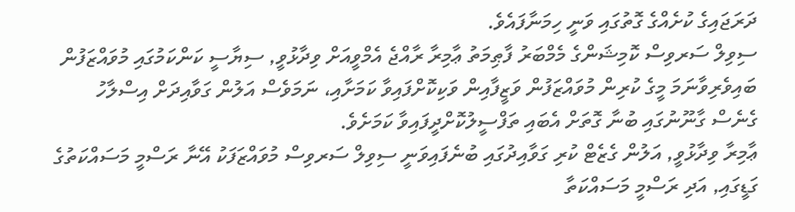ދަރަޖައިގެ ކުށެއްގެ ގޮތުގައި ވަނީ ހިމަނާފައެވެ.
ސިވިލް ސަރވިސް ކޮމިޝަންގެ މެމްބަރު ފާޠިމަތު ޢާމިރާ ރާއްޖެ އެމްވީއަށް ވިދާޅުވީ, ސިޔާސީ ކަންކަމުގައި މުވައްޒަފުން ބައިވެރިވާނަމަ މީގެ ކުރިން މުވައްޒަފުން ވަޒީފާއިން ވަކިކޮށްފައިވާ ކަމަށާއި، ނަމަވެސް އަލުން ގަވާއިދަށް އިސްލާހު ގެނެސް ގާނޫނުގައި ބުނާ ގޮތަށް އެބައި ތަފްސީލުކޮށްދީފައިވާ ކަމަށެވެ.
ޢާމިރާ ވިދާޅުވީ, އަލުން ގެޒެޓް ކުރި ގަވާއިދުގައި ބުނެފައިވަނީ ސިވިލް ސަރވިސް މުވައްޒަފަކު އޭނާ ރަސްމީ މަސައްކަތުގެ ގަޑީގައި, އަދި ރަސްމީ މަސައްކަތާ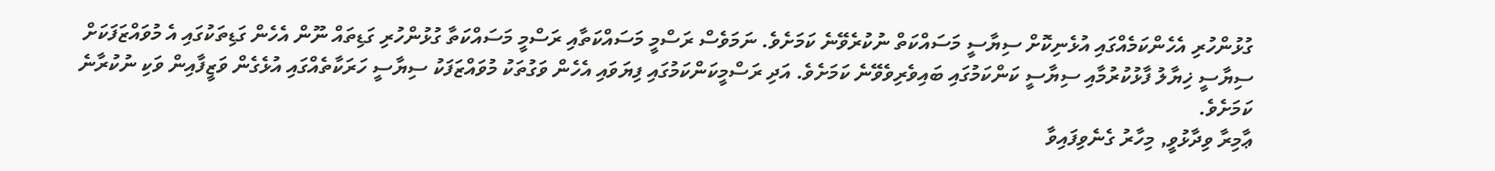ގުޅުންހުރި އެހެންކަމެއްގައި އުޅެނިކޮށް ސިޔާސީ މަސައްކަތް ނުކުރެވޭނެ ކަމަށެވެ. ނަމަވެސް ރަސްމީ މަސައްކަތާއި ރަސްމީ މަސައްކަތާ ގުޅުންހުރި ގަޑިތައް ނޫން އެހެން ގަޑިތަކުގައި އެ މުވައްޒަފަކަށް ސިޔާސީ ޚިޔާލު ފާޅުކުރުމާއި ސިޔާސީ ކަންކަމުގައި ބައިވެރިވެވޭނެ ކަމަށެވެ. އަދި ރަސްމީކަންކަމުގައި ފިޔަވައި އެހެން ވަގުތަކު މުވައްޒަފަކު ސިޔާސީ ހަރަކާތެއްގައި އުޅެގެން ވަޒީފާއިން ވަކި ނުކުރާނެ ކަމަށެވެ.
ޢާމިރާ ވިދާޅުވީ, މިހާރު ގެނެވިފައިވާ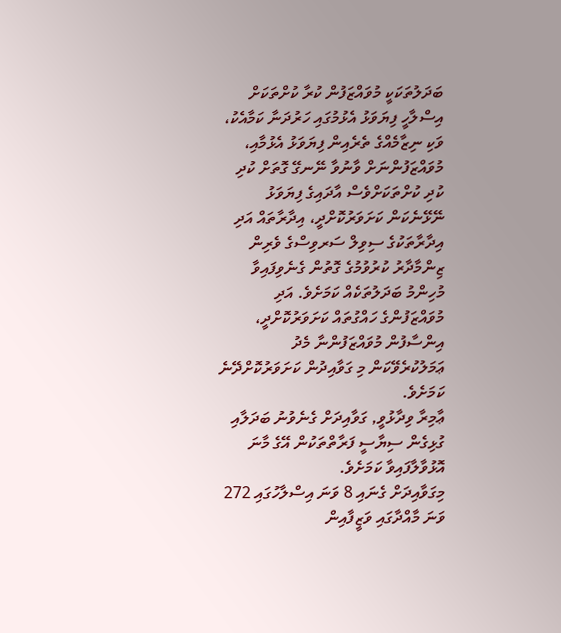ބަދަލުތަކަކީ މުވައްޒަފުން ކުރާ ކުށްތަކަށް އިސްލާހީ ފިޔަވަޅު އެޅުމުގައި ހަރުދަނާ ކަމާއެކު، ވަކި ނިޒާމެއްގެ ތެރެއިން ފިޔަވަޅު އެޅުމާއި، މުވައްޒަފުންނަށް ވާނުވާ ނޭނގޭ ގޮތަށް ކުދި ކުދި ކުށްތަކަށްވެސް އާދައިގެ ފިޔަވަޅު ނޭޅޭނެކަން ކަށަވަރުކޮށްދީ، އިދާރާތައް އަދި އިދާރާތަކުގެ ސިވިލް ސަރވިސްގެ ވެރިން ޒިންމާދާރު ކުރުވުމުގެ ގޮތުން ގެނެވިފައިވާ މުހިންމު ބަދަލުތަކެއް ކަމަށެވެ. އަދި މުވައްޒަފުންގެ ހައްގުތައް ކަށަވަރުކޮށްދީ، އިންސާފުން މުވައްޒަފުންނާ މެދު ޢަމަލުކުރެވޭކަން މި ގަވާއިދުން ކަށަވަރުކޮށްދޭނެ ކަމަށެވެ.
ޢާމިރާ ވިދާޅުވީ, ގަވާއިދަށް ގެނެވުނު ބަދަލާއި ގުޅިގެން ސިޔާސީ ފަރާތްތަކުން އޭގެ މާނަ އޮޅުވާލާފައިވާ ކަމަށެވެ.
މިގަވާއިދަށް ގެނައި 8 ވަނަ އިސްލާހުގައި 272 ވަނަ މާއްދާގައި ވަޒީފާއިން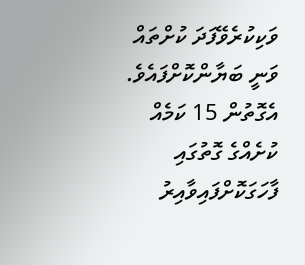ވަކިކުރެވޭފަދަ ކުށްތައް ވަނީ ބަޔާންކޮށްފައެވެ. އެގޮތުން 15 ކަމެއް ކުށެއްގެ ގޮތުގައި ފާހަގަކޮށްފައިވާއިރު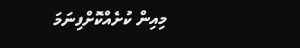މިއިން ކުށެއްކޮށްފިނަމަ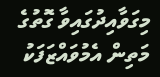މިގަވާއިދުގައިވާ ގޮތުގެ މަތިން އެމުވައްޒަފަކު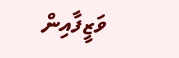ވަޒީފާއިން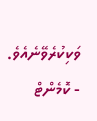ވަކިކުރެވޭނެއެވެ.
- ކޮމެންޓް